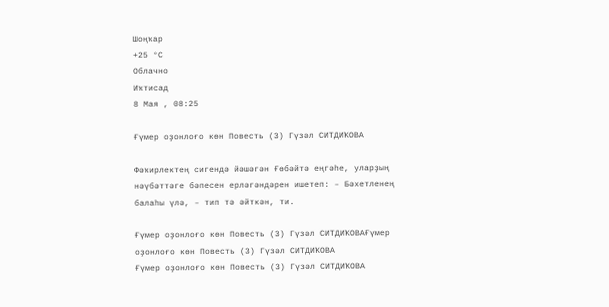Шоңҡар
+25 °С
Облачно
Иҡтисад
8 Мая , 08:25

Ғүмер оҙонлоғо көн Повесть (3) Гүзәл СИТДИҠОВА

Фәҡирлектең сигендә йәшәгән Ғөбәйтә еңгәһе, уларҙың нәүбәттәге бәпесен ерләгәндәрен ишетеп: – Бәхетленең балаһы үлә, – тип тә әйткән, ти.

Ғүмер оҙонлоғо көн Повесть (3) Гүзәл СИТДИҠОВАҒүмер оҙонлоғо көн Повесть (3) Гүзәл СИТДИҠОВА
Ғүмер оҙонлоғо көн Повесть (3) Гүзәл СИТДИҠОВА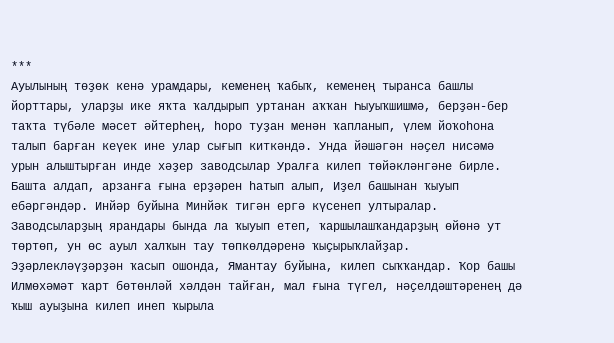***
Ауылының төҙөк кенә урамдары, кеменең ҡабыҡ, кеменең тыранса башлы йорттары, уларҙы ике яҡта ҡалдырып уртанан аҡҡан Һыуыҡшишмә, берҙән-бер таҡта түбәле мәсет әйтерһең, һоро туҙан менән ҡапланып, үлем йоҡоһона талып барған кеүек ине улар сығып киткәндә. Унда йәшәгән нәҫел нисәмә урын алыштырған инде хәҙер заводсылар Уралға килеп төйәкләнгәне бирле.
Башта алдап, арзанға ғына ерҙәрен һатып алып, Иҙел башынан ҡыуып ебәргәндәр. Инйәр буйына Минйәк тигән ергә күсенеп ултыралар. Заводсыларҙың ярандары бында ла ҡыуып етеп, ҡаршылашҡандарҙың өйөнә ут төртөп, ун өс ауыл халҡын тау төпкөлдәренә ҡыҫырыҡлайҙар. Эҙәрлекләүҙәрҙән ҡасып ошонда, Ямантау буйына, килеп сыҡҡандар. Ҡор башы Илмөхәмәт ҡарт бөтөнләй хәлдән тайған, мал ғына түгел, нәҫелдәштәренең дә ҡыш ауыҙына килеп инеп ҡырыла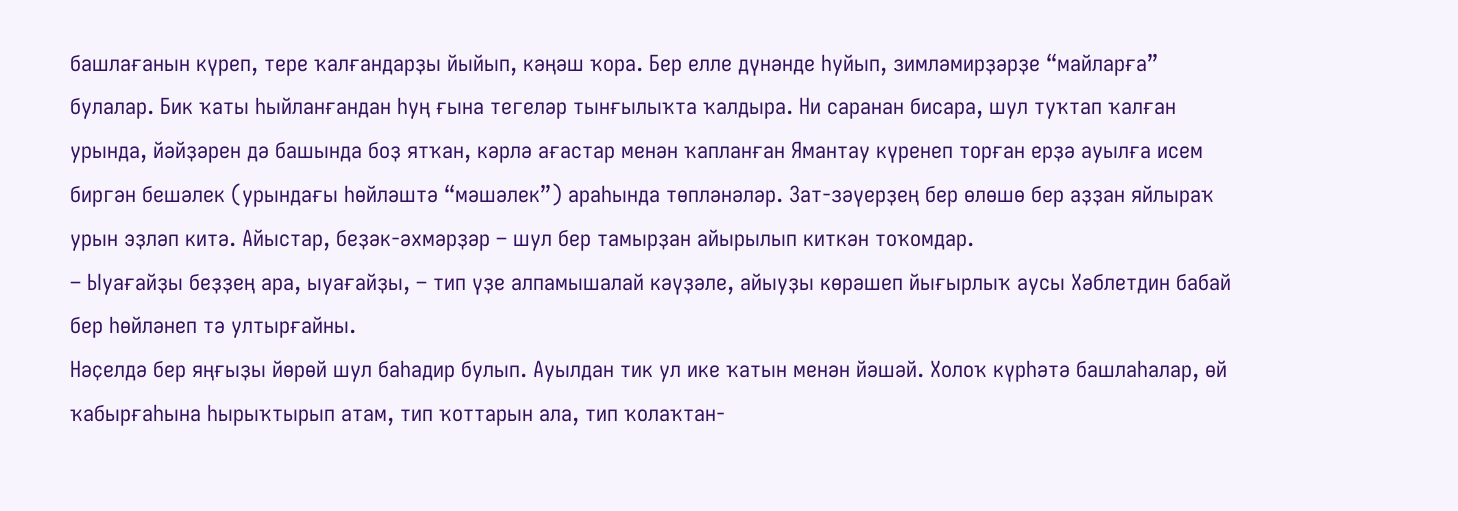башлағанын күреп, тере ҡалғандарҙы йыйып, кәңәш ҡора. Бер елле дүнәнде һуйып, зимләмирҙәрҙе “майларға” булалар. Бик ҡаты һыйланғандан һуң ғына тегеләр тынғылыҡта ҡалдыра. Ни саранан бисара, шул туҡтап ҡалған урында, йәйҙәрен дә башында боҙ ятҡан, кәрлә ағастар менән ҡапланған Ямантау күренеп торған ерҙә ауылға исем биргән бешәлек (урындағы һөйләштә “мәшәлек”) араһында төпләнәләр. Зат-зәүерҙең бер өлөшө бер аҙҙан яйлыраҡ урын эҙләп китә. Айыстар, беҙәк-әхмәрҙәр – шул бер тамырҙан айырылып киткән тоҡомдар.
– Ыуағайҙы беҙҙең ара, ыуағайҙы, – тип үҙе алпамышалай кәүҙәле, айыуҙы көрәшеп йығырлыҡ аусы Хәблетдин бабай бер һөйләнеп тә ултырғайны.
Нәҫелдә бер яңғыҙы йөрөй шул баһадир булып. Ауылдан тик ул ике ҡатын менән йәшәй. Холоҡ күрһәтә башлаһалар, өй ҡабырғаһына һырыҡтырып атам, тип ҡоттарын ала, тип ҡолаҡтан-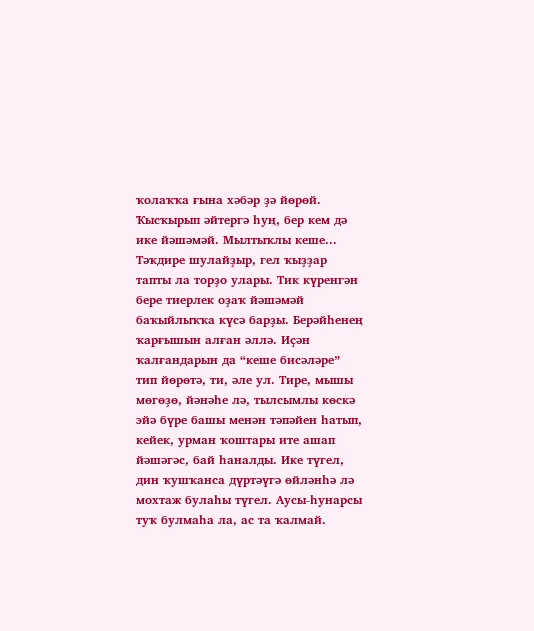ҡолаҡҡа ғына хәбәр ҙә йөрөй. Ҡысҡырып әйтергә һуң, бер кем дә ике йәшәмәй. Мылтыҡлы кеше... Тәҡдире шулайҙыр, гел ҡыҙҙар тапты ла торҙо улары. Тик күренгән бере тиерлек оҙаҡ йәшәмәй баҡыйлыҡҡа күсә барҙы. Берәйһенең ҡарғышын алған әллә. Иҫән ҡалғандарын да “кеше бисәләре” тип йөрөтә, ти, әле ул. Тире, мышы мөгөҙө, йәнәһе лә, тылсымлы көскә эйә бүре башы менән тәпәйен һатып, кейек, урман ҡоштары ите ашап йәшәгәс, бай һаналды. Ике түгел, дин ҡушҡанса дүртәүгә өйләнһә лә мохтаж булаһы түгел. Аусы-һунарсы туҡ булмаһа ла, ас та ҡалмай.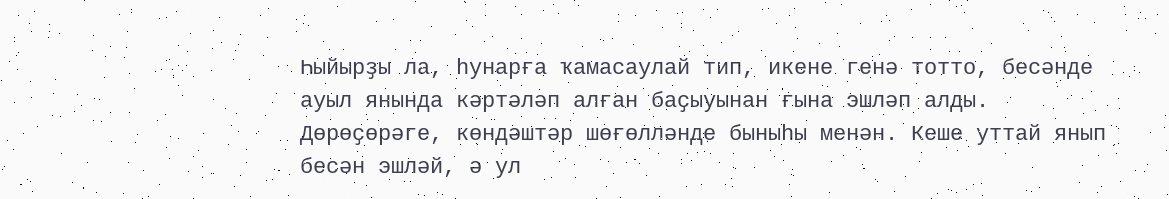Һыйырҙы ла, һунарға ҡамасаулай тип, икене генә тотто, бесәнде ауыл янында кәртәләп алған баҫыуынан ғына эшләп алды. Дөрөҫөрәге, көндәштәр шөғөлләнде быныһы менән. Кеше уттай янып бесән эшләй, ә ул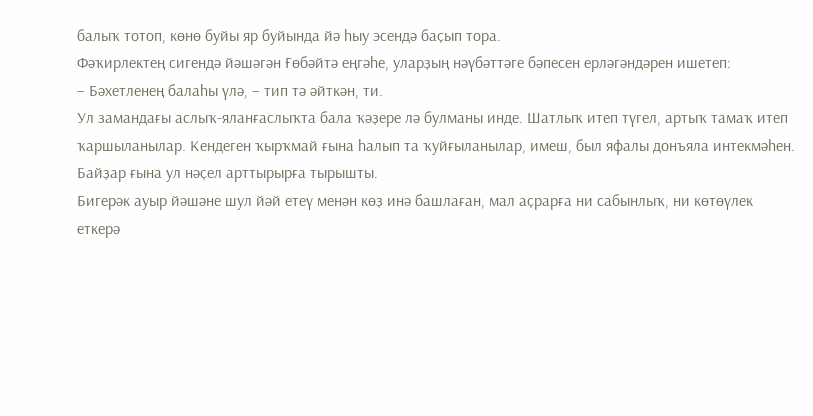балыҡ тотоп, көнө буйы яр буйында йә һыу эсендә баҫып тора.
Фәҡирлектең сигендә йәшәгән Ғөбәйтә еңгәһе, уларҙың нәүбәттәге бәпесен ерләгәндәрен ишетеп:
– Бәхетленең балаһы үлә, – тип тә әйткән, ти.
Ул замандағы аслыҡ-яланғаслыҡта бала ҡәҙере лә булманы инде. Шатлыҡ итеп түгел, артыҡ тамаҡ итеп ҡаршыланылар. Кендеген ҡырҡмай ғына һалып та ҡуйғыланылар, имеш, был яфалы донъяла интекмәһен. Байҙар ғына ул нәҫел арттырырға тырышты.
Бигерәк ауыр йәшәне шул йәй етеү менән көҙ инә башлаған, мал аҫрарға ни сабынлыҡ, ни көтөүлек еткерә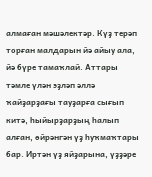алмаған мәшәлектәр. Күҙ терәп торған малдарын йә айыу ала, йә бүре тамаҡлай. Аттары тәмле үлән эҙләп әллә ҡайҙарҙағы тауҙарға сығып китә, һыйырҙарҙың һалып алған, өйрәнгән үҙ һуҡмаҡтары бар. Иртән үҙ яйҙарына, үҙҙәре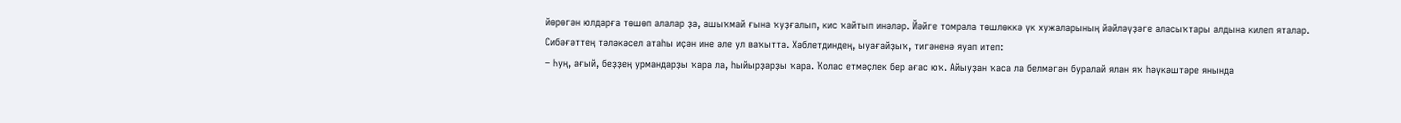йөрөгән юлдарға төшөп алалар ҙа, ашыҡмай ғына ҡуҙғалып, кис ҡайтып инәләр. Йәйге томрала төшлөккә үк хужаларының йәйләүҙәге аласыҡтары алдына килеп яталар.
Сибәғәттең тәләкәсел атаһы иҫән ине әле ул ваҡытта. Хәблетдиндең, ыуағайҙыҡ, тигәненә яуап итеп:
– Һуң, ағый, беҙҙең урмандарҙы ҡара ла, һыйырҙарҙы ҡара. Ҡолас етмәҫлек бер ағас юҡ. Айыуҙан ҡаса ла белмәгән буралай ялан яҡ һәүкәштәре янында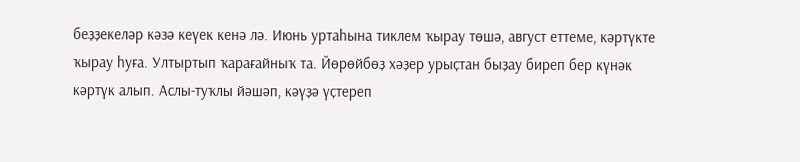беҙҙекеләр кәзә кеүек кенә лә. Июнь уртаһына тиклем ҡырау төшә, август еттеме, кәртүкте ҡырау һуға. Ултыртып ҡарағайныҡ та. Йөрөйбөҙ хәҙер урыҫтан быҙау биреп бер күнәк кәртүк алып. Аслы-туҡлы йәшәп, кәүҙә үҫтереп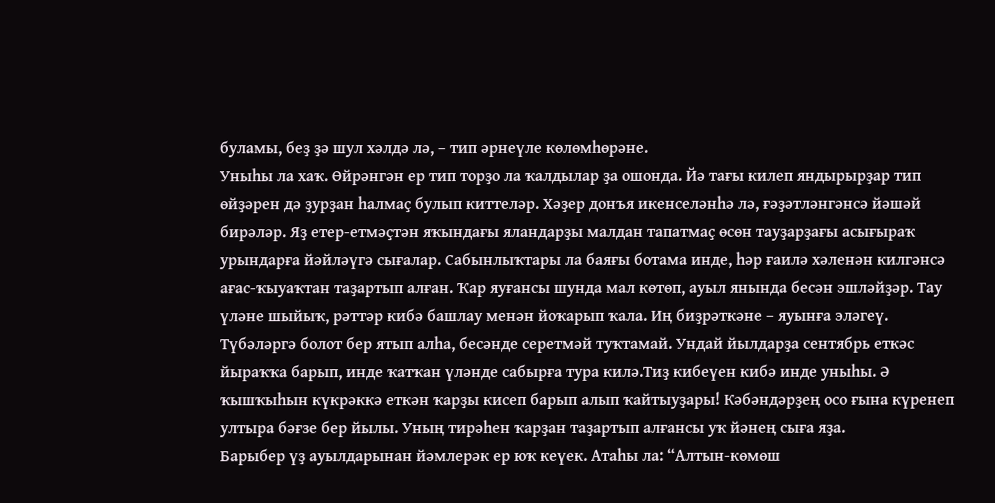буламы, беҙ ҙә шул хәлдә лә, – тип әрнеүле көлөмһөрәне.
Уныһы ла хаҡ. Өйрәнгән ер тип торҙо ла ҡалдылар ҙа ошонда. Йә тағы килеп яндырырҙар тип өйҙәрен дә ҙурҙан һалмаҫ булып киттеләр. Хәҙер донъя икенселәнһә лә, ғәҙәтләнгәнсә йәшәй бирәләр. Яҙ етер-етмәҫтән яҡындағы яландарҙы малдан тапатмаҫ өсөн тауҙарҙағы асығыраҡ урындарға йәйләүгә сығалар. Сабынлыҡтары ла баяғы ботама инде, һәр ғаилә хәленән килгәнсә ағас-ҡыуаҡтан таҙартып алған. Ҡар яуғансы шунда мал көтөп, ауыл янында бесән эшләйҙәр. Тау үләне шыйыҡ, рәттәр кибә башлау менән йоҡарып ҡала. Иң биҙрәткәне – яуынға эләгеү. Түбәләргә болот бер ятып алһа, бесәнде серетмәй туҡтамай. Ундай йылдарҙа сентябрь еткәс йыраҡҡа барып, инде ҡатҡан үләнде сабырға тура килә.Тиҙ кибеүен кибә инде уныһы. Ә ҡышҡыһын күкрәккә еткән ҡарҙы кисеп барып алып ҡайтыуҙары! Кәбәндәрҙең осо ғына күренеп ултыра бәғзе бер йылы. Уның тирәһен ҡарҙан таҙартып алғансы уҡ йәнең сыға яҙа.
Барыбер үҙ ауылдарынан йәмлерәк ер юҡ кеүек. Атаһы ла: “Алтын-көмөш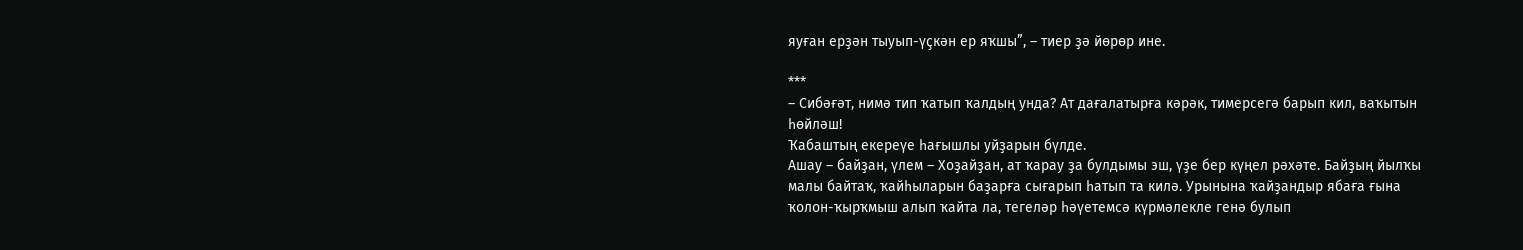яуған ерҙән тыуып-үҫкән ер яҡшы”, – тиер ҙә йөрөр ине.

***
– Сибәғәт, нимә тип ҡатып ҡалдың унда? Ат дағалатырға кәрәк, тимерсегә барып кил, ваҡытын һөйләш!
Ҡабаштың екереүе һағышлы уйҙарын бүлде.
Ашау – байҙан, үлем – Хоҙайҙан, ат ҡарау ҙа булдымы эш, үҙе бер күңел рәхәте. Байҙың йылҡы малы байтаҡ, ҡайһыларын баҙарға сығарып һатып та килә. Урынына ҡайҙандыр ябаға ғына ҡолон-ҡырҡмыш алып ҡайта ла, тегеләр һәүетемсә күрмәлекле генә булып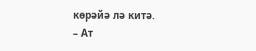көрәйә лә китә.
– Ат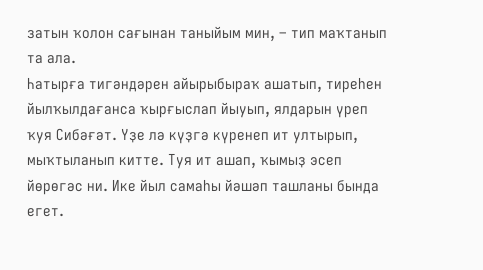затын ҡолон сағынан таныйым мин, – тип маҡтанып та ала.
Һатырға тигәндәрен айырыбыраҡ ашатып, тиреһен йылҡылдағанса ҡырғыслап йыуып, ялдарын үреп ҡуя Сибәғәт. Үҙе лә күҙгә күренеп ит ултырып, мыҡтыланып китте. Туя ит ашап, ҡымыҙ эсеп йөрөгәс ни. Ике йыл самаһы йәшәп ташланы бында егет.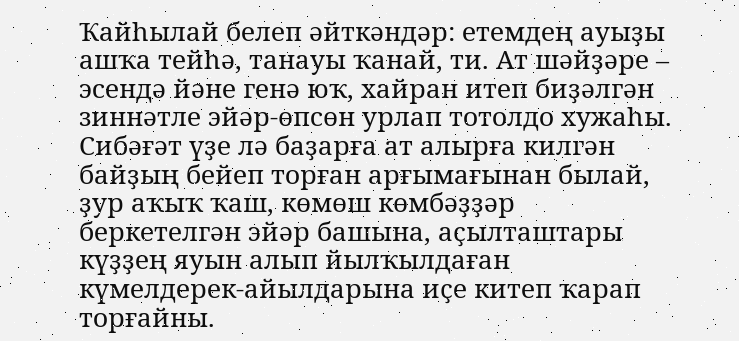Ҡайһылай белеп әйткәндәр: етемдең ауыҙы ашҡа тейһә, танауы ҡанай, ти. Ат шәйҙәре – эсендә йәне генә юҡ, хайран итеп биҙәлгән зиннәтле эйәр-өпсөн урлап тотолдо хужаһы. Сибәғәт үҙе лә баҙарға ат алырға килгән байҙың бейеп торған арғымағынан былай, ҙур аҡыҡ ҡаш, көмөш көмбәҙҙәр беркетелгән эйәр башына, аҫылташтары күҙҙең яуын алып йылҡылдаған күмелдерек-айылдарына иҫе китеп ҡарап торғайны.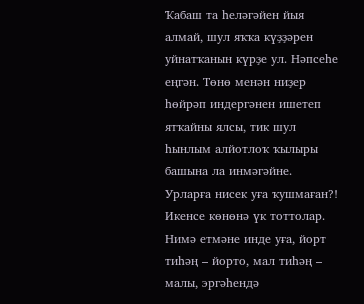Ҡабаш та һеләгәйен йыя алмай, шул яҡҡа күҙҙәрен уйнатҡанын күрҙе ул. Нәпсеһе еңгән. Төнө менән ниҙер һөйрәп индергәнен ишетеп ятҡайны ялсы, тик шул һынлым алйотлоҡ ҡылыры башына ла инмәгәйне. Урларға нисек уға ҡушмаған?! Икенсе көнөнә үк тоттолар.
Нимә етмәне инде уға, йорт тиһәң – йорто, мал тиһәң – малы, эргәһендә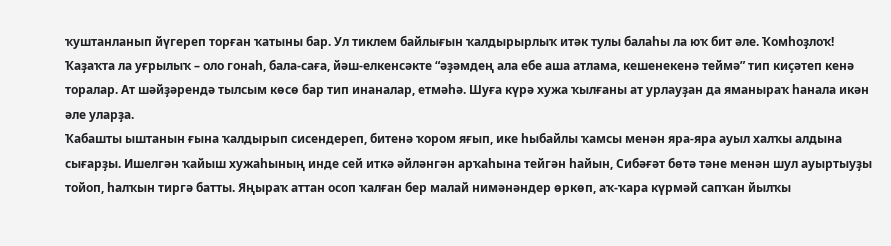ҡуштанланып йүгереп торған ҡатыны бар. Ул тиклем байлығын ҡалдырырлыҡ итәк тулы балаһы ла юҡ бит әле. Ҡомһоҙлоҡ! Ҡаҙаҡта ла уғрылыҡ – оло гонаһ, бала-саға, йәш-елкенсәкте “әҙәмдең ала ебе аша атлама, кешенекенә теймә” тип киҫәтеп кенә торалар. Ат шәйҙәрендә тылсым көсө бар тип инаналар, етмәһә. Шуға күрә хужа ҡылғаны ат урлауҙан да яманыраҡ һанала икән әле уларҙа.
Ҡабашты ыштанын ғына ҡалдырып сисендереп, битенә ҡором яғып, ике һыбайлы ҡамсы менән яра-яра ауыл халҡы алдына сығарҙы. Ишелгән ҡайыш хужаһының инде сей иткә әйләнгән арҡаһына тейгән һайын, Сибәғәт бөтә тәне менән шул ауыртыуҙы тойоп, һалҡын тиргә батты. Яңыраҡ аттан осоп ҡалған бер малай нимәнәндер өркөп, аҡ-ҡара күрмәй сапҡан йылҡы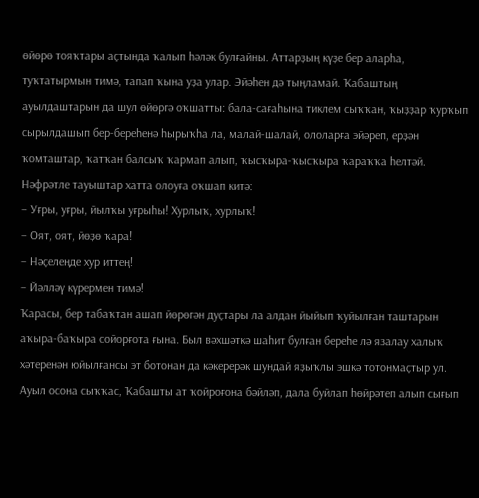өйөрө тояҡтары аҫтында ҡалып һәләк булғайны. Аттарҙың күҙе бер аларһа, туҡтатырмын тимә, тапап ҡына уҙа улар. Эйәһен дә тыңламай. Ҡабаштың ауылдаштарын да шул өйөргә оҡшатты: бала-сағаһына тиклем сыҡҡан, ҡыҙҙар ҡурҡып сырылдашып бер-береһенә һырыҡһа ла, малай-шалай, ололарға эйәреп, ерҙән ҡомташтар, ҡатҡан балсыҡ ҡармап алып, ҡысҡыра-ҡысҡыра ҡараҡҡа һелтәй.
Нәфрәтле тауыштар хатта олоуға оҡшап китә:
– Уғры, уғры, йылҡы уғрыһы! Хурлыҡ, хурлыҡ!
– Оят, оят, йөҙө ҡара!
– Нәҫелеңде хур иттең!
– Йәлләү күрермен тимә!
Ҡарасы, бер табаҡтан ашап йөрөгән дуҫтары ла алдан йыйып ҡуйылған таштарын аҡыра-баҡыра сойорғота ғына. Был вәхшәткә шаһит булған береһе лә язалау халыҡ хәтеренән юйылғансы эт ботонан да кәкерерәк шундай яҙыҡлы эшкә тотонмаҫтыр ул.
Ауыл осона сыҡҡас, Ҡабашты ат ҡойроғона бәйләп, дала буйлап һөйрәтеп алып сығып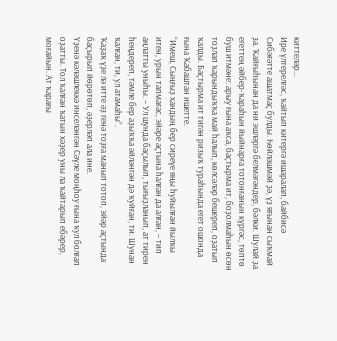киттеләр...
Ире үлтерелгәс, ҡайтып китергә ишаралап, байбисә Сибәғәтте ашатмаҫ булды. Һөйләшмәй ҙә, үҙ яғынан сыҡмай ҙа. Ҡайғыһынан да ни эшләргә белмәгәндер, бәлки. Шулай ҙа егеттең әйбер-ҡараһын йыйнарға тотонғанын күргәс, төптө буш итмәне: арыу ғына аҡса, баҫтырма ит, боҙолмаһын өсөн тоҙлап ҡарындыҡҡа май һалып, көлсәләр бешереп, оҙатып ҡалды. Баҫтырма ит тигән ризыҡ тураһында егет ошонда ғына Ҡабаштан ишетте.
“Имеш, Сыңғыҙ хандың бер сиреүе яңы һуйылған йылҡы итен, урын тапмағас, эйәре аҫтына һалған да алған, – тип аңлатты уныһы. – Ул шунда баҫылып, тығыҙланып, ат тирен һеңдереп, тәмле бер аҙыҡҡа әйләнгән дә ҡуйған, ти. Шунан ҡалған, ти, ул атамаһы”.
Ҡаҙаҡ үҙе лә итте әҙ генә тоҙға манып тотоп, эйәр аҫтында баҫырып йөрөтөп, әҙерләп ала ине.
Үҙенә кәләшлеккә инселәнгән Сәүле моңһоу ғына ҡул болғап оҙатты. Тол ҡалған ҡатын хәҙер уны ла ҡайтарып ебәрер, моғайын. Ат ҡарағы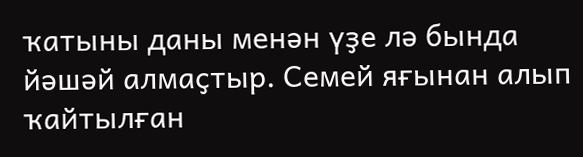ҡатыны даны менән үҙе лә бында йәшәй алмаҫтыр. Семей яғынан алып ҡайтылған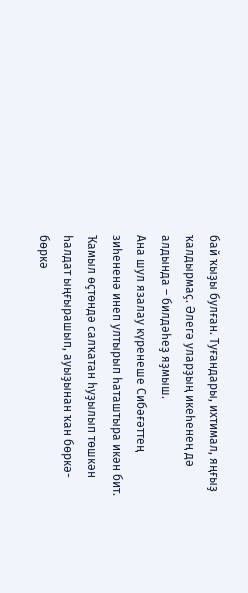бай ҡыҙы булған. Туғандары, ихтимал, яңғыҙ ҡалдырмаҫ. Әлегә уларҙың икеһенең дә алдында – билдәһеҙ яҙмыш.
Ана шул язалау күренеше Сибәғәттең зиһененә инеп ултырып һаташтыра икән бит.
Ҡамыл өҫтөндә салҡатан һуҙылып төшкән һалдат ыңғырашып, ауыҙынан ҡан бөркә-бөркә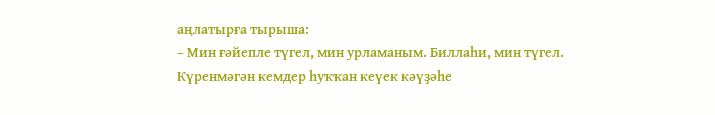аңлатырға тырыша:
– Мин ғәйепле түгел, мин урламаным. Биллаһи, мин түгел.
Күренмәгән кемдер һуҡҡан кеүек кәүҙәһе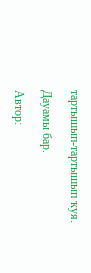тартышып-тартышып ҡуя.

Дауамы бар.

Автор: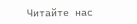Читайте нас